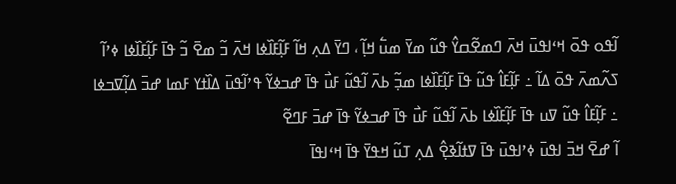ߊ߬ߟߋ ߟߋ߫ ߞߵߊߟߎ߫ ߞߍ߫ ߣߘߐ߬ߛߌ߮ ߟߎ߬ ߘߌ߫ ߘߎ߱ ߞߊ߲߬ ، ߣߌ߫ ߡߍ߲ ߞߊ߬ ߓߊ߲߬ߓߊ߰ߦߊ ߞߍ߫ ߏ߬ ߘߐ߫ ߏ߬ ߟߊ߫ ߓߊ߲߬ߓߊ߰ߦߊ ߦߴߊ߬ ߖߍ߬ߘߍ߫ ߟߋ߫ ߡߊ߬ ߸ ߓߊ߲߬ߓߊ߮ ߟߎ߬ ߟߊ߫ ߓߊ߲߬ߓߊ߰ߦߊ ߘߏ߲߬ ߕߍ߫ ߊ߬ߟߎ߬ ߓߎ߯ ߟߊ߫ ߝߏߦߌ߬ ߟߴߊ߬ߟߎ߫ ߡߊ߰ߙߌ ߓߘߊ ߝߏ߫ ߡߊ߲߬ߜߏߦߊ ߸ ߓߊ߲߬ߓߊ߮ ߟߎ߬ ߜߎ ߟߊ߫ ߓߊ߲߬ߓߊ߰ߦߊ ߕߍ߫ ߊ߬ߟߎ߬ ߓߎ߯ ߟߊ߫ ߝߏߦߌ߬ ߟߊ߫ ߝߏ߫ ߓߣߐ߬
ߊ߬ ߝߐ߫ ߞߏ߫ ߊߟߎ߫ ߦߴߊߟߎ߫ ߟߊ߫ ߜߙߊ߬ߢߐ߲߮ ߡߍ߲ ߠߎ߬ ߞߟߌ߫ ߟߊ߫ ߞߵߊߟߊ߫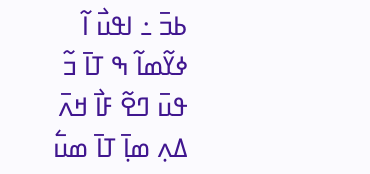ߕߏ߫ ߸ ߊߟߎ߯ ߊ߬ ߦߌ߬ߘߊ߬ ߒ ߠߊ߫ ߏ߬ ߟߎ߫ ߣߐ߬ ߓߊ߯ ߞߍ߫ ߡߍ߲ ߘߊ߲߫ ߠߊ߫ ߘߎ߱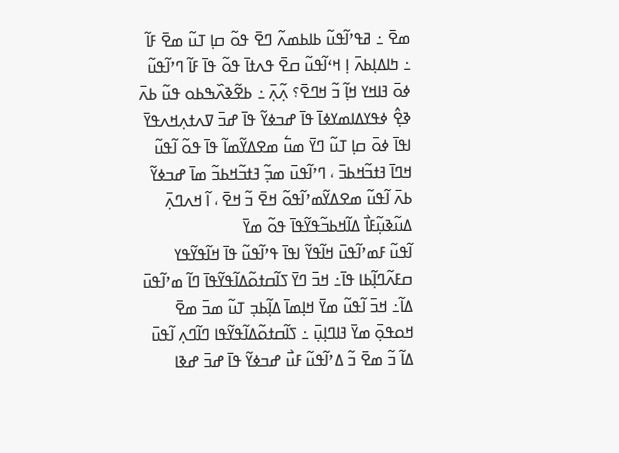ߘߐ߫ ߸ ߥߟߴߊ߬ߟߎ߬ ߕߊߕߘߍ߬ ߣߐ߫ ߟߋ߬ ߛߊ߲ ߠߎ߬ ߘߐ߫ ߓߊ߬ ߸ ߤߊߡߊ߲ߕߍ߫ ߊ߲ ߞߵߊ߬ߟߎ߬ ߛߐ߫ ߟߍߙߊ߫ ߟߋ߬ ߟߊ߫ ߓߊ߬ ߣߴߊ߬ߟߎ߬ ߦߋ߫ ߔߊߞߌ ߞߊ߲߬ ߏ߬ ߞߣߐ߫؟ ߍ߲߬ߍ߲߫ ߸ ߕߐ߬ߢߍ߰ߒߕߋ ߟߎ߬ ߕߍ߫ ߢߐ߲߮ ߦߟߌߡߊߘߌߦߊ߫ ߟߊ߫ ߝߏߦߌ߬ ߟߊ߫ ߝߏ߫ ߜߍߙߍ߲ߞߍߟߌ߫
ߊߟߊ߫ ߦߋ߫ ߛߊ߲ ߠߎ߬ ߣߌ߫ ߘߎ߱ ߘߐߡߌ߬ߘߊ߬ ߟߊ߫ ߟߋ߬ ߊ߬ߟߎ߬ ߞߣߊ߫ ߔߙߏ߬ߞߕߏ߫ ، ߣߴߊ߬ߟߎ߫ ߘߏ߲߬ ߔߙߏ߬ߞߕߏ߬ ߘߊ߫ ߝߏߦߌ߬ ߕߍ߫ ߊ߬ߟߎ߬ ߘߐߡߌ߬ߘߴߊ߬ߟߋ߬ ߞߐ߫ ߏ߬ ߞߐ߫ ، ߊ߬ ߞߍߣߍ߲߫ ߡߎ߬ߢߎ߲߬ߓߊ߯ ߡߊ߬ߞߕߏ߬ߟߌ߬ߟߊ߫ ߟߋ߬ ߘߌ߫
ߊ߬ߟߎ߬ ߓߘߴߊ߬ߟߎ߫ ߞߊ߬ߟߌ߬ ߊߟߊ߫ ߟߴߊ߬ߟߎ߬ ߟߊ߫ ߞߊ߬ߟߌ߬ߟߌ ߛߓߍ߬ߣߊ߲߬ߕߊ ߟߊ߫߸ ߞߏ߫ ߣߌ߫ ߖߊ߬ߛߙߋ߬ߡߊ߬ߟߌ߬ߟߊ߫ ߣߊ߬ ߘߴߊ߬ߟߎ߫ ߡߊ߬߸ ߞߏ߫ ߊ߬ߟߎ߬ ߘߌ߫ ߞߊ߲ߘߊ߫ ߡߊ߲߬ߕߏ߲ ߠߎ߬ ߘߏ߫ ߘߐ߫ ߞߋߟߋ߲߫ ߘߌ߫ ߔߊߣߊ߲ߎ߲߫ ߸ ߖߊ߬ߛߙߋ߬ߡߊ߬ߟߌ߬ߟߊ ߣߊ߬ߣߍ߲ ߊ߬ߟߎ߫ ߡߊ߬ ߏ߬ ߘߐ߫ ߏ߬ ߡߴߊ߬ߟߎ߬ ߓߎ߯ ߝߏߦߌ߬ ߟߊ߫ ߝߏ߫ ߝߢߊ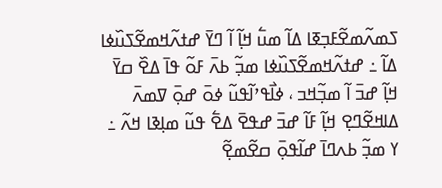ߖߘߍ߬ߘߐ߬ߓߏ߲ߧߊ ߡߊ߬ ߘߎ߱ ߞߊ߲߬ ߊ߬ ߣߌ߫ ߝߙߍ߬ߞߘߐ߬ߖߎ߰ߦߊ ߡߊ߬ ߸ ߝߙߍ߬ߞߘߐ߬ߖߎ߰ߦߊ ߘߏ߲߬ ߕߍ߫ ߓߋ߬ ߟߊ߫ ߡߐ߰ ߛߌ߫ ߞߊ߲߬ ߝߏ߫ ߊ߬ ߘߏ߲߬ߞߏ ، ߦߊ߯ߟߴߊ߬ߟߎ߬ ߦߋ߫ ߝߋ߲߫ ߜߘߍ߫ ߡߊߞߐ߬ߣߐ߲ ߞߊ߲߬ ߓߊ߬ ߝߏ߫ ߝߟߐ߫ ߡߐ߱ ߟߎ߬ ߘߊ߲ߢߊ ߞߍ߬ ߸ ߌ ߘߏ߲߬ ߕߍߣߊ߫ ߝߊ߬ߟߋ߲߫ ߛߐ߬ߘߐ߲߬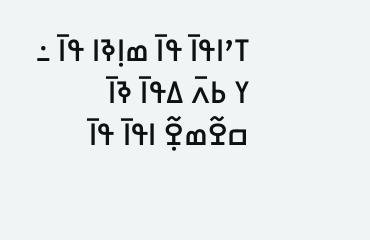ߠߴߊߟߊ߫ ߟߊ߫ ߘߊ߲ߢߊ ߟߊ߫ ߸ ߌ ߕߍ߫ ߡߟߊ߫ ߢߊ߫ ߛߐ߬ߘߐ߲߬ ߊߟߊ߫ ߟߊ߫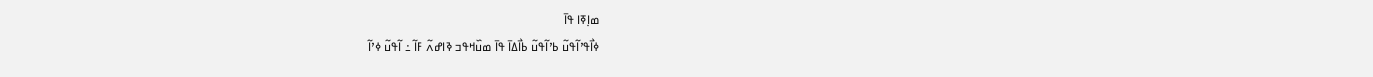ߘߊ߲ߧߊ ߟߊ߫
ߦߊ߯ߟߴߊ߬ߟߎ߬ ߕߴߊ߬ߟߎ߬ ߕߊ߯ߡߊ߫ ߟߊ߫ ߘߎ߰ߞߟߏ ߢߊߝߍ߬ ߓߊ߬ ߸ ߊ߬ߟߎ߬ ߦߴߊ߬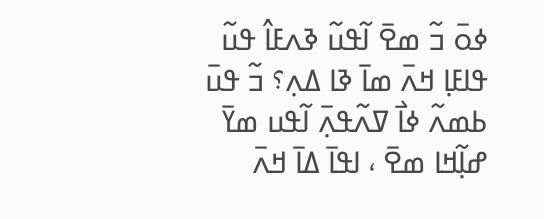ߦߋ߫ ߏ߬ ߘߐ߫ ߊ߬ߟߎ߬ ߢߍߓߊ߮ ߟߎ߬ ߟߊߓߊ߲ ߞߍ߫ ߘߊ߫ ߢߊ ߡߍ߲؟ ߏ߬ ߟߎ߫ ߕߘߍ߬ ߦߊ߯ ߜߍ߬ߟߍ߲߫ ߊ߬ߟߎ ߘߌ߫ ߝߊ߲߬ߞߊ ߘߐ߫ ، ߊߟߊ߫ ߡߊ߫ ߞߍ߫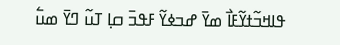ߟߊߞߏ߬ߙߌ߬ߓߊ߯ ߘߌ߫ ߝߏߦߌ߬ ߓߟߏ߫ ߛߊ߲ ߠߎ߬ ߣߌ߫ ߘߎ߱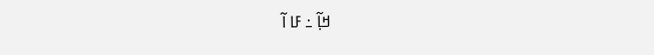ߞߊ߲߬ ߸ ߓߊ ߊ߬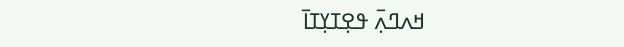ߞߍߣߍ߲߫ ߟߐ߲ߠߌ߲ߠߊ߫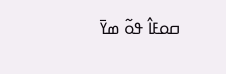ߛߋߓߊ߮ ߟߋ߬ ߘߌ߫